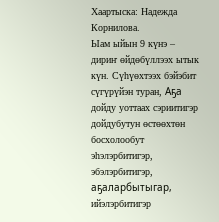Хаартыска: Надежда Корнилова.
Ыам ыйын 9 күнэ – дириҥ өйдөбүллээх ытык күн. Сүһүөхтээх бэйэбит сүгүрүйэн туран, Аҕа дойду уоттаах сэриитигэр дойдубутун өстөөхтөн босхолообут эһэлэрбитигэр, эбэлэрбитигэр, аҕаларбытыгар, ийэлэрбитигэр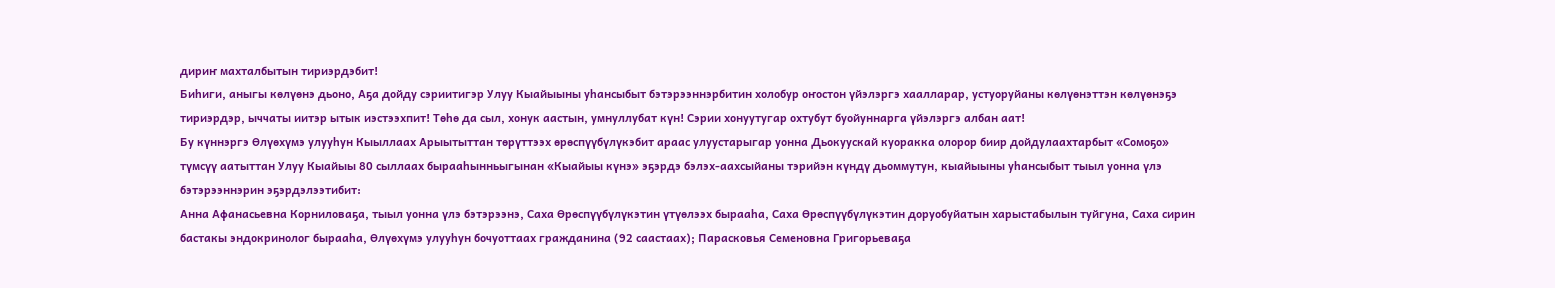дириҥ махталбытын тириэрдэбит!
Биһиги, аныгы көлүөнэ дьоно, Аҕа дойду сэриитигэр Улуу Кыайыыны уһансыбыт бэтэрээннэрбитин холобур оҥостон үйэлэргэ хаалларар, устуоруйаны көлүөнэттэн көлүөнэҕэ тириэрдэр, ыччаты иитэр ытык иэстээхпит! Төһө да сыл, хонук аастын, умнуллубат күн! Сэрии хонуутугар охтубут буойуннарга үйэлэргэ албан аат!
Бу күннэргэ Өлүөхүмэ улууһун Кыыллаах Арыытыттан төрүттээх өрөспүүбүлүкэбит араас улуустарыгар уонна Дьокуускай куоракка олорор биир дойдулаахтарбыт «Сомоҕо» түмсүү аатыттан Улуу Кыайыы 80 сыллаах бырааһынньыгынан «Кыайыы күнэ» эҕэрдэ бэлэх-аахсыйаны тэрийэн күндү дьоммутун, кыайыыны уһансыбыт тыыл уонна үлэ бэтэрээннэрин эҕэрдэлээтибит:
Анна Афанасьевна Корниловаҕа, тыыл уонна үлэ бэтэрээнэ, Саха Өрөспүүбүлүкэтин үтүөлээх бырааһа, Саха Өрөспүүбүлүкэтин доруобуйатын харыстабылын туйгуна, Саха сирин бастакы эндокринолог бырааһа, Өлүөхүмэ улууһун бочуоттаах гражданина (92 саастаах); Парасковья Семеновна Григорьеваҕа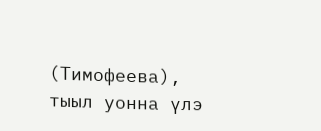(Тимофеева), тыыл уонна үлэ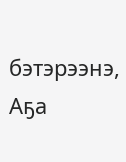бэтэрээнэ, Аҕа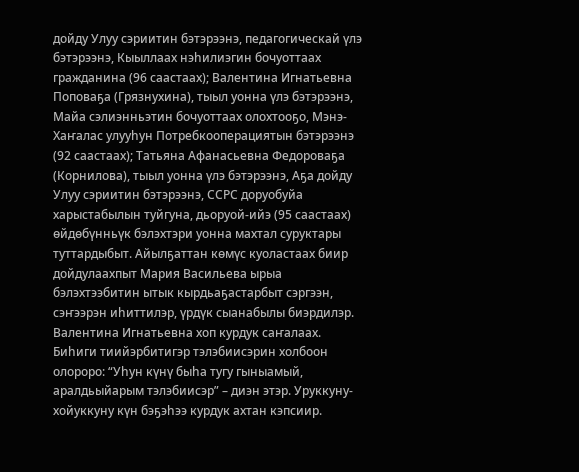дойду Улуу сэриитин бэтэрээнэ, педагогическай үлэ бэтэрээнэ, Кыыллаах нэһилиэгин бочуоттаах гражданина (96 саастаах); Валентина Игнатьевна Поповаҕа (Грязнухина), тыыл уонна үлэ бэтэрээнэ, Майа сэлиэнньэтин бочуоттаах олохтооҕо, Мэнэ-Хаҥалас улууһун Потребкооперациятын бэтэрээнэ (92 саастаах); Татьяна Афанасьевна Федороваҕа (Корнилова), тыыл уонна үлэ бэтэрээнэ, Аҕа дойду Улуу сэриитин бэтэрээнэ, ССРС доруобуйа харыстабылын туйгуна, дьоруой-ийэ (95 саастаах) өйдөбүнньүк бэлэхтэри уонна махтал суруктары туттардыбыт. Айылҕаттан көмүс куоластаах биир дойдулаахпыт Мария Васильева ырыа бэлэхтээбитин ытык кырдьаҕастарбыт сэргээн, сэҥээрэн иһиттилэр, үрдүк сыанабылы биэрдилэр.
Валентина Игнатьевна хоп курдук саҥалаах. Биһиги тиийэрбитигэр тэлэбиисэрин холбоон олороро: “Уһун күнү быһа тугу гыныамый, аралдьыйарым тэлэбиисэр” – диэн этэр. Уруккуну-хойуккуну күн бэҕэһээ курдук ахтан кэпсиир.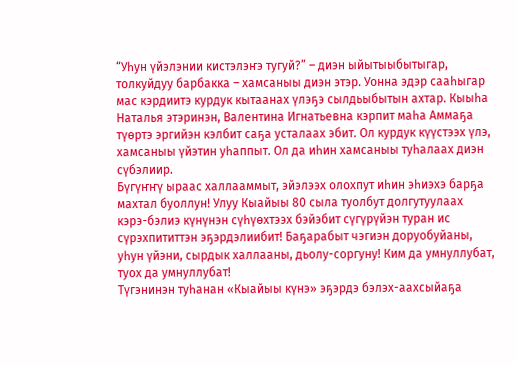“Уһун үйэлэнии кистэлэҥэ тугуй?” – диэн ыйытыыбытыгар, толкуйдуу барбакка – хамсаныы диэн этэр. Уонна эдэр сааһыгар мас кэрдиитэ курдук кытаанах үлэҕэ сылдьыбытын ахтар. Кыыһа Наталья этэринэн, Валентина Игнатьевна кэрпит маһа Аммаҕа түөртэ эргийэн кэлбит саҕа усталаах эбит. Ол курдук күүстээх үлэ, хамсаныы үйэтин уһаппыт. Ол да иһин хамсаныы туһалаах диэн сүбэлиир.
Бүгүҥҥү ыраас халлааммыт, эйэлээх олохпут иһин эһиэхэ барҕа махтал буоллун! Улуу Кыайыы 80 сыла туолбут долгутуулаах кэрэ-бэлиэ күнүнэн сүһүөхтээх бэйэбит сүгүрүйэн туран ис сүрэхпититтэн эҕэрдэлиибит! Баҕарабыт чэгиэн доруобуйаны, уһун үйэни, сырдык халлааны, дьолу-соргуну! Ким да умнуллубат, туох да умнуллубат!
Түгэнинэн туһанан «Кыайыы күнэ» эҕэрдэ бэлэх-аахсыйаҕа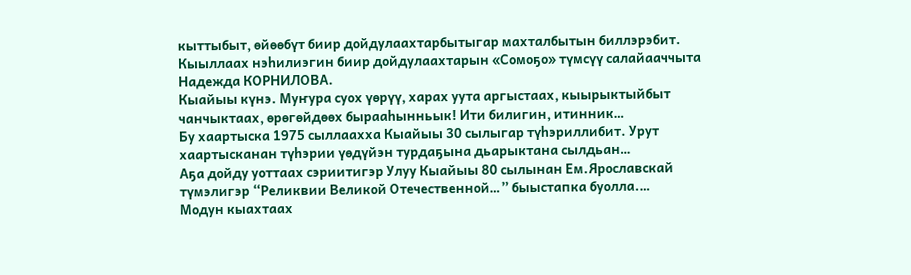кыттыбыт, өйөөбүт биир дойдулаахтарбытыгар махталбытын биллэрэбит.
Кыыллаах нэһилиэгин биир дойдулаахтарын «Сомоҕо» түмсүү салайааччыта Надежда КОРНИЛОВА.
Кыайыы күнэ. Муҥура суох үөрүү, харах уута аргыстаах, кыырыктыйбыт чанчыктаах, өрөгөйдөөх бырааһынньык! Ити билигин, итинник…
Бу хаартыска 1975 сыллаахха Кыайыы 30 сылыгар түһэриллибит. Урут хаартысканан түһэрии үөдүйэн турдаҕына дьарыктана сылдьан…
Аҕа дойду уоттаах сэриитигэр Улуу Кыайыы 80 сылынан Ем.Ярославскай түмэлигэр “Реликвии Великой Отечественной…” быыстапка буолла.…
Модун кыахтаах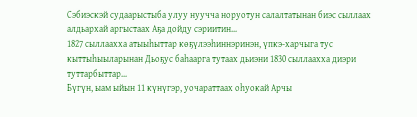Сэбиэскэй судаарыстыба улуу нуучча норуотун салалтатынан биэс сыллаах алдьархай аргыстаах Аҕа дойду сэриитин…
1827 сыллаахха атыыһыттар көҕүлээһиннэринэн, үпкэ-харчыга тус кыттыһыыларынан Дьоҕус баһаарга тутаах дьиэни 1830 сыллаахха диэри туттарбыттар…
Бүгүн, ыам ыйын 11 күнүгэр, уочараттаах оһуокай Арчы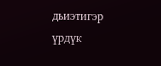дьиэтигэр үрдүк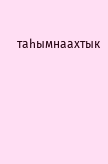таһымнаахтык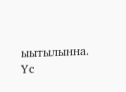ыытылынна. Үс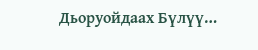Дьоруойдаах Бүлүү…